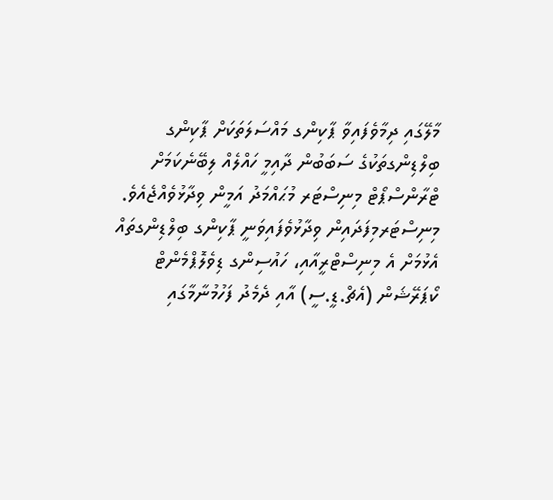މާލޭގައި ދިމާވެފައިވާ ޕާކިންގ މައްސަލަތަކަށް ޕާކިންގ ބިލްޑިންގތަކުގެ ސަބަބުން ދާއިމީ ހައްލެއް ލިބޭނެކަމަށް ޓްރާންސްޕޯޓް މިނިސްޓަރ މުޙައްމަދު އަމީން ވިދާޅުވެއްޖެއެވެ.
މިނިސްޓަރމިފަދައިން ވިދާޅުވެފައިވަނީ ޕާކިންގ ބިލްޑިންގތައް އެޅުމަށް އެ މިނިސްޓްރީއާއި، ހައުސިންގ ޑިވެލޮޕްމެންޓް ކޯޕަރޭޝަން (އެޗް.ޑީ.ސީ) އާއި ދެމެދު ފަހުމުނާމާގައި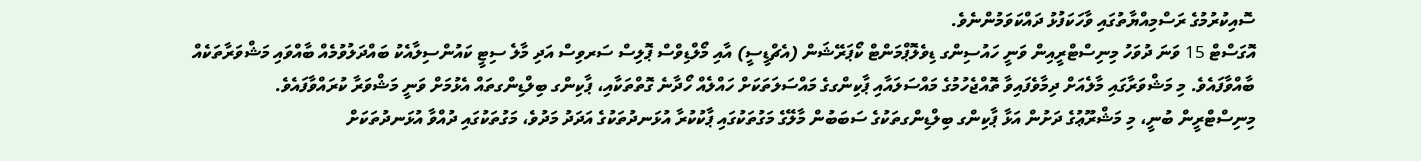ސޮއިކުރުމުގެ ރަސްމިއްޔާތުގައި ވާހަކަފުޅު ދައްކަވަމުންނެވެ.
އޮގަސްޓް 15 ވަނަ ދުވަހު މިނިސްޓްރީއިން ވަނީ ހައުސިންގ ޑިވެލޮޕްމަންޓް ކޯޕަރޭޝަން (އެޗްޑީސީ) އާއި މޯލްޑިވްސް ޕޮލިސް ސަރވިސް އަދި މާލެ ސިޓީ ކައުންސިލާއެކު ބައްދަލުވުމެއް ބާއްވައި މަޝްވަރާތަކެއް ބާއްވާފައެވެ. މި މަޝްވަރާގައި މާލެއަށް ދިމާވެފައިވާ ތޮއްޖެހުމުގެ މައްސަލައާއި ޕާކިންގގެ މައްސަލަތަކަށް ހައްލެއް ހޯދާނެ ގޮތްތަކާއި، ޕާކިންގ ބިލްޑިންގތައް އެޅުމަށް ވަނީ މަޝްވަރާ ކުރައްވާފައެވެ.
މިނިސްޓްރީން ބުނީ، މި މަޝްރޫޢުގެ ދަށުން އަޅާ ޕާކިންގ ބިލްޑިންގތަކުގެ ސަބަބުން މާލޭގެ މަގުތަކުގައި ޕާކުކުރާ އުޅަނދުތަކުގެ އަދަދު މަދުވެ، މަގުތަކުގައި ދުއްވާ އުޅަނދުތަކަށް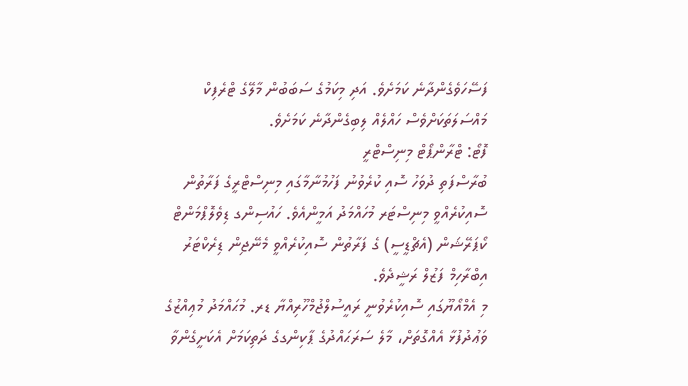ފަސޭހަވެގެންދާނެ ކަމަށެވެ. އަދި މިކަމުގެ ސަބަބުން މާލޭގެ ޓްރެފިކް މައްސަލަތަކަށްވެސް ހައްލެއް ލިބިގެންދާނެ ކަމަށެވެ.
ފޮޓޯ: ޓްރާންޕޯޓް މިނިސްޓްރީ
ބުރާސްފަތި ދުވަހު ސޮއި ކުރެވުނު ފަހުމުނާމާގައި މިނިސްޓްރީގެ ފަރާތުން ސޮއިކުރެއްވީ މިނިސްޓަރ މުހައްމަދު އަމީންއެވެ. ހައުސިންގ ޑިވެލޮޕްމަންޓް ކޯޕަރޭޝަން (އެޗްޑީސީ) ގެ ފަރާތުން ސޮއިކުރެއްވީ މެނޭޖިން ޑިރެކްޓަރު އިބްރާހިމް ފަޒުލް ރަޝީދެވެ.
މި އެމްއޯޔޫގައި ސޮއިކުރެވުނީ ރައީސުލްޖުމްހޫރިއްޔާ ޑރ. މުޙައްމަދު މުޢިއްޒުގެ ވަޢުދުފުޅާ އެއްގޮތަށް، މާލެ ސަރަޙައްދުގެ ޕާކިންގގެ ދަތިކަމަށް އެކަށީގެންވާ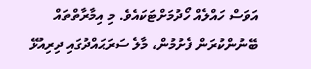އަވަސް ހައްލެއް ހޯދުމަށްޓަކައެވެ. މި އިމާރާތްތައް ބޭނުންކުރަން ފެށުމުން، މާލެ ސަރަޙައްދުގައި ދިރިއުޅޭ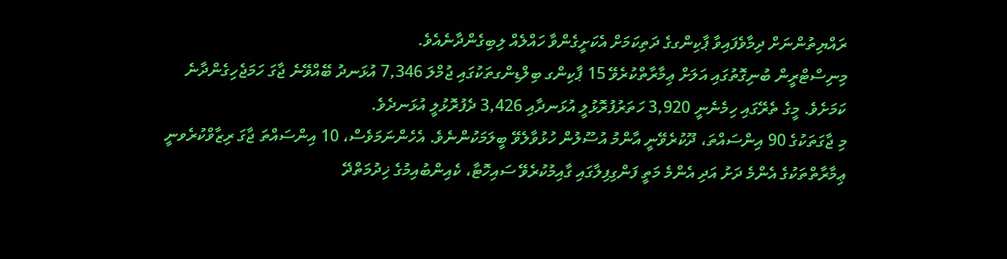ރައްޔިތުންނަށް ދިމާވެފައިވާ ޕާކިންގގެ ދަތިކަމަށް އެކަށީގެންވާ ހައްލެއް ލިބިގެންދާނެއެވެ.
މިނިސްޓްރީން ބުނިގޮތުގައި އަލަށް ޢިމާރާތްކުރެވޭ 15 ޕާކިންގ ބިލްޑިންގތަކުގައި ޖުމްލަ 7,346 އުޅަނދު ބޭއްވޭނެ ޖާގަ ހަމަޖެހިގެންދާނެ ކަމަށެވެ. މީގެ ތެރޭގައި ހިމެނެނީ 3,920 ހަތަރުފުރޮޅުލީ އުޅަނދާއި 3,426 ދެފުރޮޅުލީ އުޅަނދެވެ.
މި ޖާގަތަކުގެ 90 އިންސައްތަ، ދޫކުރެވޭނީ އާންމު އުސޫލުން ހުޅުވާލެވޭ ބީލަމަކުންނެވެ. އެހެންނަމަވެސް، 10 އިންސައްތަ ޖާގަ ރިޒާވްކުރެވނީ ޢިމާރާތްތަކުގެ އެންމެ ދަށު އަދި އެންމެ މަތީ ފަންގިފިލާގައި ގާއިމުކުރެވޭ ސައިހޮޓާ، ކެއިންބުއިމުގެ ޚިދުމަތްދޭ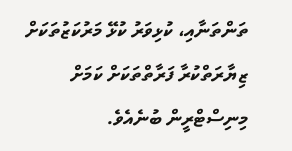ތަންތަނާއި، ކުޅިވަރު ކުޅޭ މަރުކަޒުތަކަށް ޒިޔާރަތްކުރާ ފަރާތްތަކަށް ކަމަށް މިނިސްޓްރީން ބުނެއެވެ.